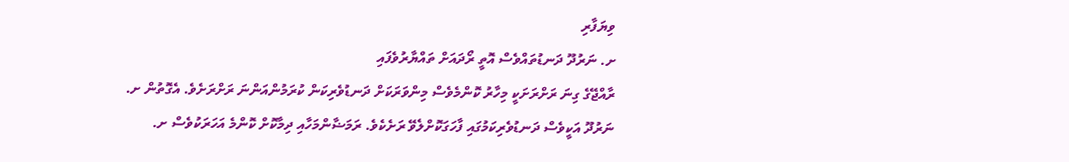ވިޔަފާރި
ށ. ނަރުދޫ ދަނޑުތައްވެސް އޮތީ ރޯދައަށް ތައްޔާރުވެފައި
ރާއްޖޭގެ ގިނަ ރަށްރަށަކީ މިހާރު ކޮންމެވެސް މިންވަރަކަށް ދަނޑުވެރިކަން ކުރަމުންއަންނަ ރަށްރަށެވެ. އެގޮތުން ށ. ނަރުދޫ އަކީވެސް ދަނޑުވެރިކަމުގައި ފާހަގަކޮށްލެވޭ ރަށެކެވެ. ރަމަޟާންމަހާއި ދިމާކޮށް ކޮންމެ އަހަރަކުވެސް ށ.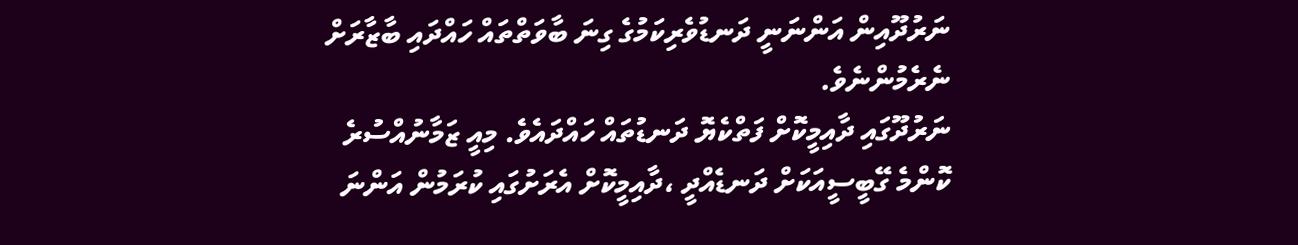ނަރުދޫއިން އަންނަނީ ދަނޑުވެރިކަމުގެ ގިނަ ބާވަތްތައް ހައްދައި ބާޒާރަށް ނެރެމުންނެވެ.
ނަރުދޫގައި ދާއިމީކޮށް ފަތްކެޔޮ ދަނޑުތައް ހައްދައެވެ. މިއީ ޒަމާނުއްސުރެ ކޮންމެ ގޭބީސީއަކަށް ދަނޑެއްދީ ،ދާއިމީކޮށް އެރަށުގައި ކުރަމުން އަންނަ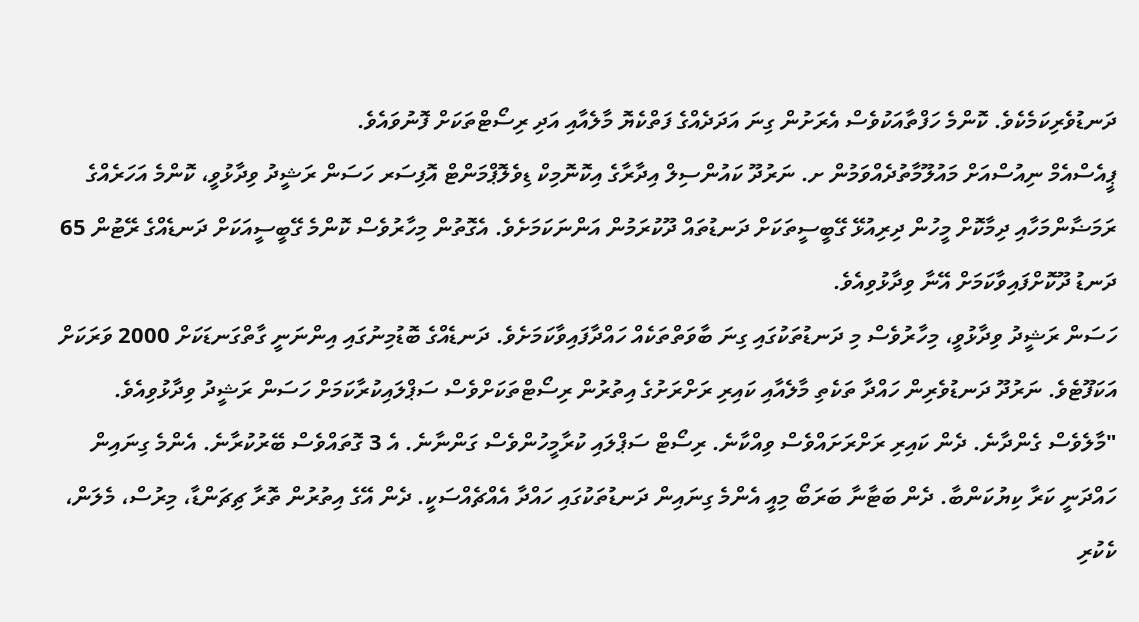ދަނޑުވެރިކަމެކެވެ. ކޮންމެ ހަފްތާއަކުވެސް އެރަށުން ގިނަ އަދަދެއްގެ ފަތްކެޔޮ މާލެއާއި އަދި ރިސޯޓްތަކަށް ފޮނުވައެވެ.
ޕީއެސްއެމް ނިއުސްއަށް މައުލޫމާތުދެއްވަމުން ށ. ނަރުދޫ ކައުންސިލް އިދާރާގެ އިކޮނޮމިކް ޑިވެލޮޕްމަންޓް އޮފިސަރ ހަސަން ރަޝީދު ވިދާޅުވީ، ކޮންމެ އަހަރެއްގެ ރަމަޟާންމަހާއި ދިމާކޮށް މީހުން ދިރިއުޅޭ ގޭބީސީތަކަށް ދަނޑުތައް ދޫކުރަމުން އަންނަކަމަށެވެ. އެގޮތުން މިހާރުވެސް ކޮންމެ ގޭބީސީއަކަށް ދަނޑެއްގެ ރޭޓުން 65 ދަނޑު ދޫކޮށްފައިވާކަމަށް އޭނާ ވިދާޅުވިއެވެ.
ހަސަން ރަޝީދު ވިދާޅުވީ، މިހާރުވެސް މި ދަނޑުތަކުގައި ގިނަ ބާވަތްތަކެއް ހައްދާފައިވާކަމަށެވެ. ދަނޑެއްގެ ބޮޑުމިނުގައި އިންނަނީ ގާތްގަނޑަކަށް 2000 ވަރަކަށް އަކަފޫޓެވެ. ނަރުދޫ ދަނޑުވެރިން ހައްދާ ތަކެތި މާލެއާއި ކައިރި ރަށްރަށުގެ އިތުރުން ރިސޯޓްތަކަށްވެސް ސަޕްލައިކުރާކަމަށް ހަސަން ރަޝީދު ވިދާޅުވިއެވެ.
"މާލެވެސް ގެންދާނެ. ދެން ކައިރި ރަށްރަށައްވެސް ވިއްކާނެ. ރިސޯޓް ސަޕްލައި ކުރާމީހުންވެސް ގަންނާނެ. އެ 3 ގޮތައްވެސް ބޭރުކުރާނެ. އެންމެ ގިނައިން ހައްދަނީ ކަރާ ކިޔުކަންބާ. ދެން ބަޓާނާ ބަރަބޯ މިއީ އެންމެ ގިނައިން ދަނޑުތަކުގައި ހައްދާ އެއްޗެއްސަކީ. ދެން އޭގެ އިތުރުން ތޮރާ ޗިޗަންޑާ، މިރުސް، މެލަން، ކެކުރި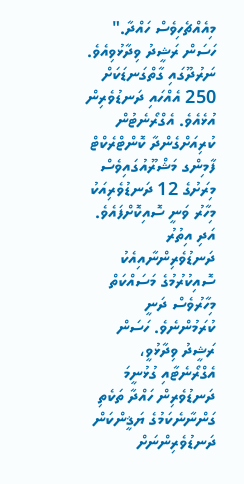މިއެއްޗެހިވެސް ހައްދާ." ހަސަން ރަޝީދު ވިދާޅުވިއެވެ.
ނަރުދޫގައި ގާތްގަނޑަކަށް 250 އެއްހައި ދަނޑުވެރިން އުޅެއެވެ. އެގްރޯނެޓުން ކުރިއަށްގެންދާ ކޮންޓްރެކްޓް ފާމިންގ މަޝްރޫއުގައިވެސް މިރަށުގެ 12 ދަނޑުވެރިއަކު މިހާރު ވަނީ ސޮއިކޮށްފައެވެ. އަދި އިތުރު ދަނޑުވެރިންނާއިއެކު ސޮއިކުރުމުގެ މަސައްކަތް މިހާރުވެސް ދަނީ ކުރަމުންނެވެ. ހަސަން ރަޝީދު ވިދާޅުވީ، އެގްރޯނެޓާއި ގުޅުނީމަ ދަނޑުވެރިން ހައްދާ ތަކެތި ގަންނާނެކަމުގެ ޔަޤީންކަން ދަނޑުވެރިންނަށް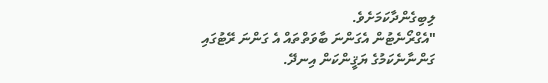ލިބިގެންދާކަމަށެވެ.
"އެގްރޯނެޓުން އެގަންނަ ބާވަތްތައް އެ ގަންނަ ރޭޓުގައި ގަންނާނެކަމުގެ ޔަޤީންކަން އިނދޭ.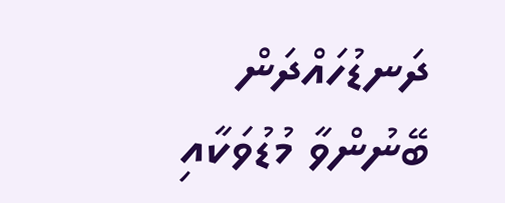ދަނޑުހައްދަން ބޭނުންވާ މުޑުވަކާއި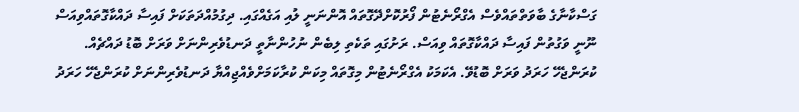ގަސްކާނާގެ ބާވަތްތައްވެސް އެގްރޯނެޓުން ފޯރުކޮށްދޭގޮތައް އޮންނަނީ ލުއި އަގެއްގައި. ދިގުމުއްދަތަކަށް ފައިސާ ދައްކާގޮތައްވިއަސް ނޫނީ ވަގުތުން ފައިސާ ދައްކާގޮތައް ވިއަސް. ރަށުގައި ތަކެތި ލިބެން ނުހުންނާތީ ދަނޑުވެރިންނަށް ވަރަށް ބޮޑު ދައްޗެއް. ކުރަންޖެހޭ ހަރަދު ވަރަށް ބޮޑުވޭ. އެކަމަކު އެގްރޯނެޓުން މިގޮތައް މިކަން ކުރާކަމަށްވެއްޖިއްޔާ ދަނޑުވެރިންނަށް ކުރަންޖެހޭ ހަރަދު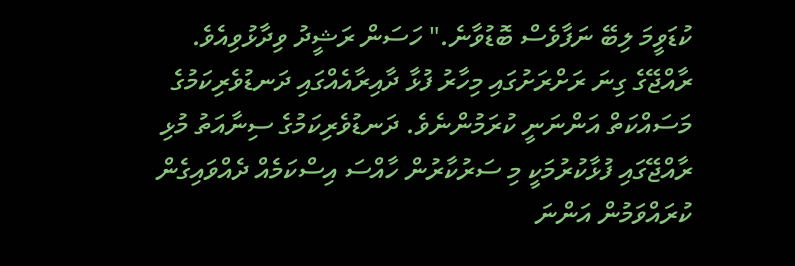ކުޑަވީމަ ލިބޭ ނަފާވެސް ބޮޑުވާނެ." ހަސަން ރަޝީދު ވިދާޅުވިއެވެ.
ރާއްޖޭގެ ގިނަ ރަށްރަށުގައި މިހާރު ފުޅާ ދާއިރާއެއްގައި ދަނޑުވެރިކަމުގެ މަސައްކަތް އަންނަނީ ކުރަމުންނެވެ. ދަނޑުވެރިކަމުގެ ސިނާއަތު މުޅި ރާއްޖޭގައި ފުޅާކުރުމަކީ މި ސަރުކާރުން ހާއްސަ އިސްކަމެއް ދެއްވައިގެން ކުރައްވަމުން އަންނަ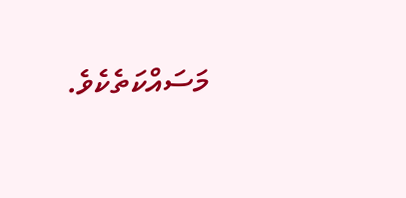މަސައްކަތެކެވެ.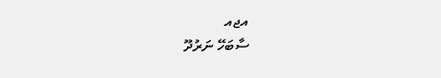އޖއ
ސާބަހޭ ނަރުދޫ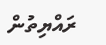ރައްޔިތުން